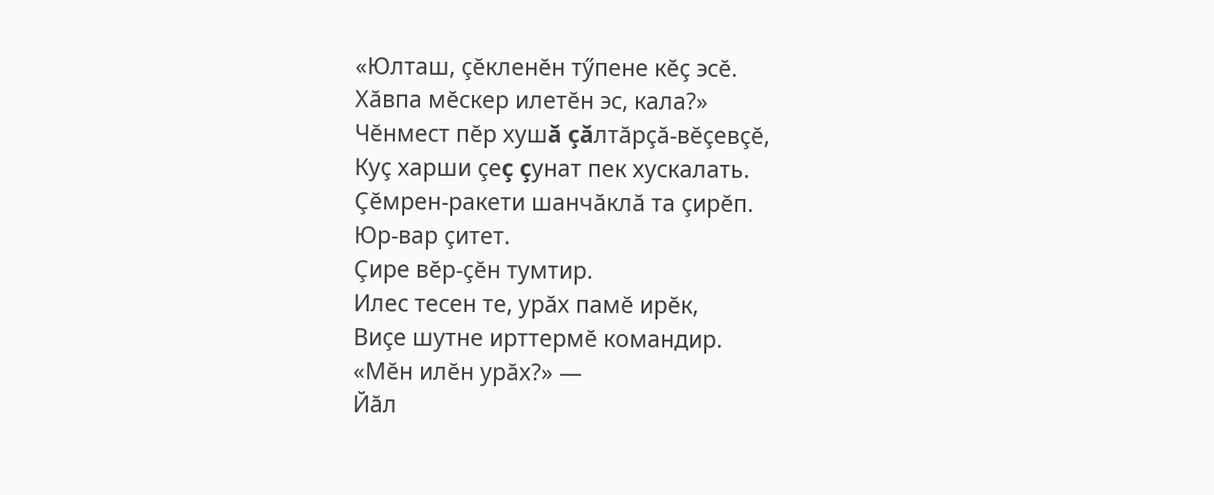«Юлташ, çĕкленĕн тӳпене кĕç эсĕ.
Хăвпа мĕскер илетĕн эс, кала?»
Чĕнмест пĕр хушă çăлтăрçă-вĕçевçĕ,
Куç харши çеç çунат пек хускалать.
Çĕмрен-ракети шанчăклă та çирĕп.
Юр-вар çитет.
Çире вĕр-çĕн тумтир.
Илес тесен те, урăх памĕ ирĕк,
Виçе шутне ирттермĕ командир.
«Мĕн илĕн урăх?» —
Йăл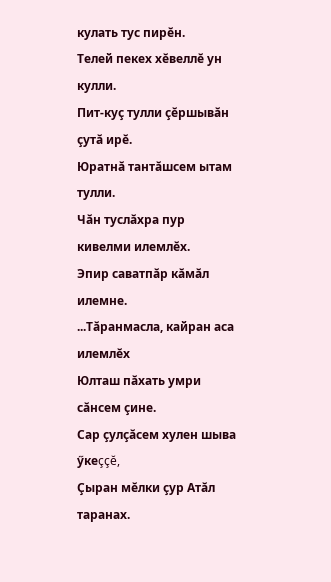кулать тус пирĕн.
Телей пекех хĕвеллĕ ун кулли.
Пит-куç тулли çĕршывăн çутă ирĕ.
Юратнă тантăшсем ытам тулли.
Чăн туслăхра пур кивелми илемлĕх.
Эпир саватпăр кăмăл илемне.
...Тăранмасла, кайран аса илемлĕх
Юлташ пăхать умри сăнсем çине.
Сар çулçăсем хулен шыва ӳкеççĕ,
Çыран мĕлки çур Атăл таранах.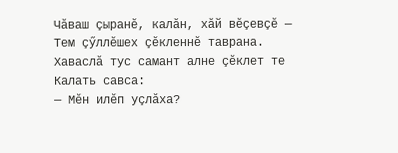Чăваш çыранĕ, калăн, хăй вĕçевçĕ —
Тем çӳллĕшех çĕкленнĕ таврана.
Хаваслă тус самант алне çĕклет те
Калать савса:
— Мĕн илĕп уçлăха?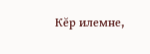Кĕр илемне,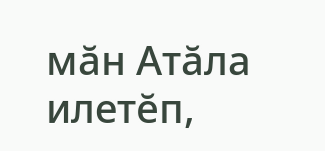мăн Атăла илетĕп,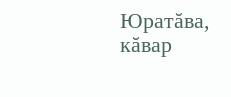Юратăва, кăвар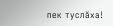пек туслăха!